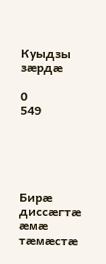Куыдзы зæрдæ

0
549





Бирæ диссæгтæ æмæ тæмæстæ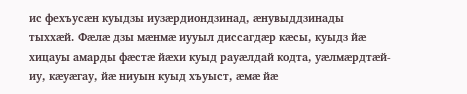ис фехъусæн куыдзы иузæрдиондзинад, æнувыддзинады тыххæй. Фæлæ дзы мæнмæ иууыл диссагдæр кæсы, куыдз йæ хицауы амарды фæстæ йæхи куыд рауæлдай кодта, уæлмæрдтæй-иу, кæуæгау, йæ ниуын куыд хъуыст, æмæ йæ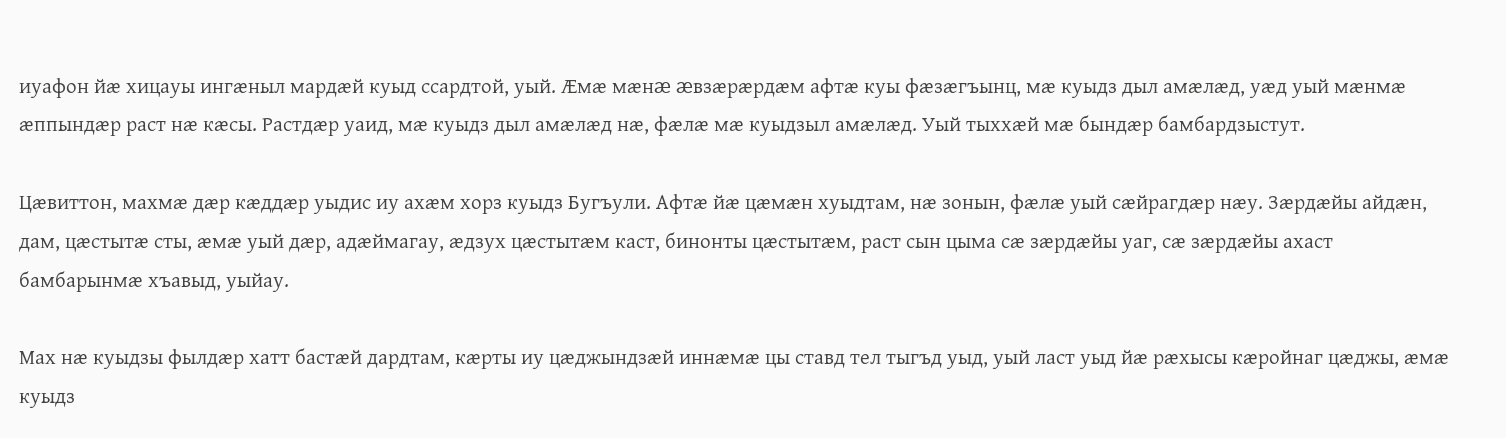иуафон йæ хицауы ингæныл мардæй куыд ссардтой, уый. Æмæ мæнæ æвзæрæрдæм афтæ куы фæзæгъынц, мæ куыдз дыл амæлæд, уæд уый мæнмæ æппындæр раст нæ кæсы. Растдæр уаид, мæ куыдз дыл амæлæд нæ, фæлæ мæ куыдзыл амæлæд. Уый тыххæй мæ бындæр бамбардзыстут.

Цæвиттон, махмæ дæр кæддæр уыдис иу ахæм хорз куыдз Бугъули. Афтæ йæ цæмæн хуыдтам, нæ зонын, фæлæ уый сæйрагдæр нæу. Зæрдæйы айдæн, дам, цæстытæ сты, æмæ уый дæр, адæймагау, æдзух цæстытæм каст, бинонты цæстытæм, раст сын цыма сæ зæрдæйы уаг, сæ зæрдæйы ахаст бамбарынмæ хъавыд, уыйау.

Мах нæ куыдзы фылдæр хатт бастæй дардтам, кæрты иу цæджындзæй иннæмæ цы ставд тел тыгъд уыд, уый ласт уыд йæ рæхысы кæройнаг цæджы, æмæ куыдз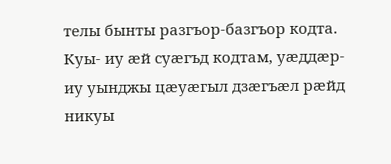телы бынты разгъор-базгъор кодта. Куы- иу æй суæгъд кодтам, уæддæр-иу уынджы цæуæгыл дзæгъæл рæйд никуы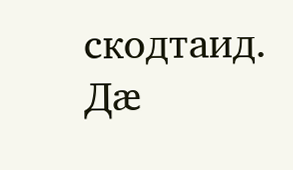скодтаид. Дæ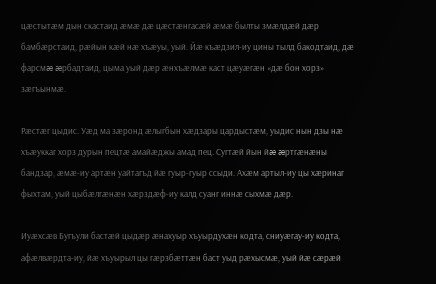цæстытæм дын скастаид æмæ дæ цæстæнгасæй æмæ былты змæлдæй дæр бамбæрстаид, рæйын кæй нæ хъæуы, уый. Йæ къæдзил-иу цины тылд бакодтаид, дæ фарсмæ æрбадтаид, цыма уый дæр æнхъæлмæ каст цæуæгæн «дæ бон хорз» зæгъынмæ.

Рæстæг цыдис. Уæд ма зæронд æлыгбын хæдзары цардыстæм, уыдис нын дзы нæ хъæуккаг хорз дурын пецтæ амайæджы амад пец. Сугтæй йын йæ æртгæнæны бандзар, æмæ-иу артæн уайтагъд йæ гуыр-гуыр ссыди. Ахæм артыл-иу цы хæринаг фыхтам, уый цыбæлгæнæн хæрздæф-иу калд суанг иннæ сыхмæ дæр.

Иуæхсæв Бугъули бастæй цыдæр æнахуыр хъуырдухæн кодта, сниуæгау-иу кодта, афæлвæрдта-иу, йæ хъуырыл цы гæрзбæттæн баст уыд рæхысмæ, уый йæ сæрæй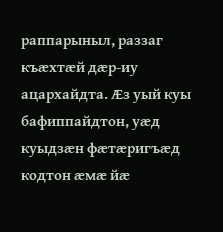раппарыныл, раззаг къæхтæй дæр-иу ацархайдта. Æз уый куы бафиппайдтон, уæд куыдзæн фæтæригъæд кодтон æмæ йæ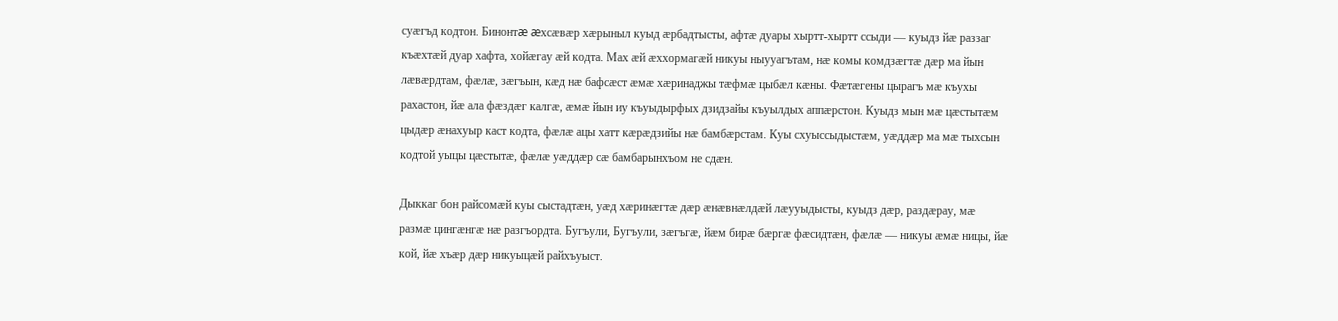суæгъд кодтон. Бинонтæ æхсæвæр хæрыныл куыд æрбадтысты, афтæ дуары хыртт-хыртт ссыди — куыдз йæ раззаг къæхтæй дуар хафта, хойæгау æй кодта. Мах æй æххормагæй никуы ныууагътам, нæ комы комдзæгтæ дæр ма йын лæвæрдтам, фæлæ, зæгъын, кæд нæ бафсæст æмæ хæринаджы тæфмæ цыбæл кæны. Фæтæгены цырагъ мæ къухы рахастон, йæ ала фæздæг калгæ, æмæ йын иу къуыдырфых дзидзайы къуылдых аппæрстон. Куыдз мын мæ цæстытæм цыдæр æнахуыр каст кодта, фæлæ ацы хатт кæрæдзийы нæ бамбæрстам. Куы схуыссыдыстæм, уæддæр ма мæ тыхсын кодтой уыцы цæстытæ, фæлæ уæддæр сæ бамбарынхъом не сдæн.

Дыккаг бон райсомæй куы сыстадтæн, уæд хæринæгтæ дæр æнæвнæлдæй лæууыдысты, куыдз дæр, раздæрау, мæ размæ цингæнгæ нæ разгъордта. Бугъули, Бугъули, зæгъгæ, йæм бирæ бæргæ фæсидтæн, фæлæ — никуы æмæ ницы, йæ кой, йæ хъæр дæр никуыцæй райхъуыст.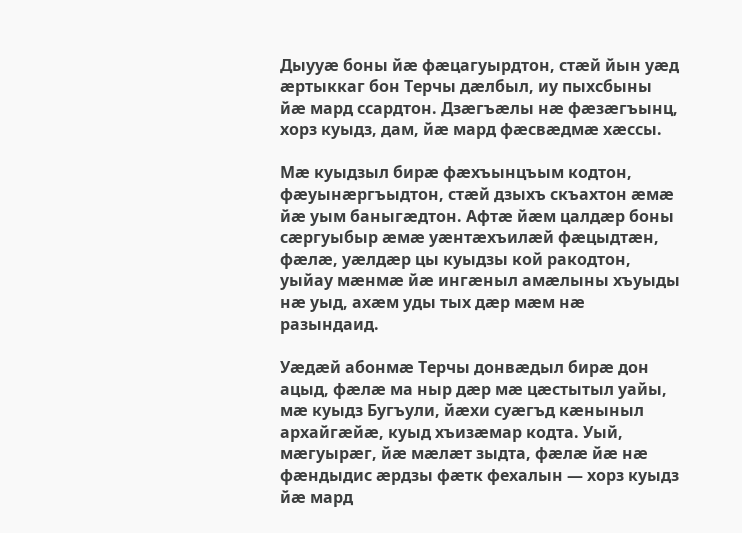Дыууæ боны йæ фæцагуырдтон, стæй йын уæд æртыккаг бон Терчы дæлбыл, иу пыхсбыны йæ мард ссардтон. Дзæгъæлы нæ фæзæгъынц, хорз куыдз, дам, йæ мард фæсвæдмæ хæссы.

Мæ куыдзыл бирæ фæхъынцъым кодтон, фæуынæргъыдтон, стæй дзыхъ скъахтон æмæ йæ уым баныгæдтон. Афтæ йæм цалдæр боны сæргуыбыр æмæ уæнтæхъилæй фæцыдтæн, фæлæ, уæлдæр цы куыдзы кой ракодтон, уыйау мæнмæ йæ ингæныл амæлыны хъуыды нæ уыд, ахæм уды тых дæр мæм нæ разындаид.

Уæдæй абонмæ Терчы донвæдыл бирæ дон ацыд, фæлæ ма ныр дæр мæ цæстытыл уайы, мæ куыдз Бугъули, йæхи суæгъд кæныныл архайгæйæ, куыд хъизæмар кодта. Уый, мæгуырæг, йæ мæлæт зыдта, фæлæ йæ нæ фæндыдис æрдзы фæтк фехалын — хорз куыдз йæ мард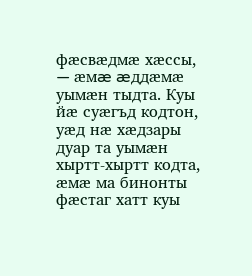фæсвæдмæ хæссы, — æмæ æддæмæ уымæн тыдта. Куы йæ суæгъд кодтон, уæд нæ хæдзары дуар та уымæн хыртт-хыртт кодта, æмæ ма бинонты фæстаг хатт куы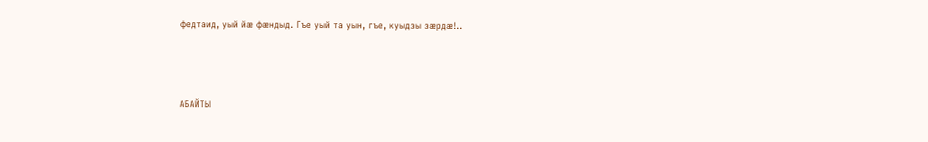федтаид, уый йæ фæндыд. Гъе уый та уын, гъе, куыдзы зæрдæ!..



АБАЙТЫ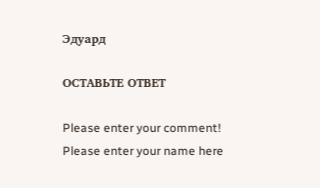Эдуард

ОСТАВЬТЕ ОТВЕТ

Please enter your comment!
Please enter your name here